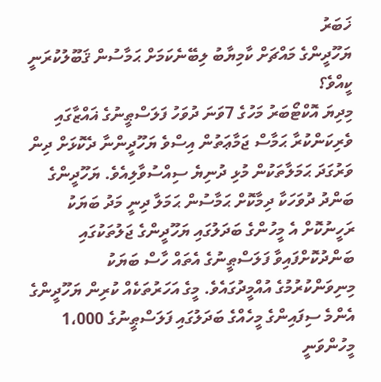ޚަބަރު
ޔަހޫދީންގެ މައްޗަށް ކާމިޔާބު ލިބޭނެކަމަށް ޙަމާސުން ޤަބޫލުކުރަނީ ކީއްވެ؟
މިދިޔަ އޮކްޓޯބަރު މަހުގެ 7ވަނަ ދުވަހު ފަލަސްޠީނުގެ ޣައްޒާގައި ވެރިކަންކުރާ ޙަމާސް ޖަމާޢަތުން އިސްވެ ޔަހޫދީންނާ ދެކޮޅަށް ދިން ވަރުގަދަ ޙަމަލާތަކުން މުޅި ދުނިޔެ ސިއްސުވާލިއެވެ. ޔަހޫދީންގެ ބަންދު ދުވަހަކާ ދިމާކޮށް ޙަމާސުން ޙަމަލާ ދިނީ މަދު ބަޔަކު ރަހީނުކޮށް އެ މީހުންގެ ބަދަލުގައި ޔަހޫދީންގެ ޖަލުތަކުގައި ބަންދުކޮށްފައިވާ ފަލަސްޠީނުގެ އެތައް ހާސް ބަޔަކު މިނިވަންކުރުމުގެ އުއްމީދުގައެވެ. މީގެ އަހަރުތަކެއް ކުރިން ޔަހޫދީންގެ އެންމެ ސިފައިންގެ މީހެއްގެ ބަދަލުގައި ފަލަސްޠީނުގެ 1،000 މީހުންވަނީ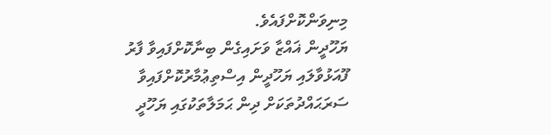މިނިވަންކޮށްފައެވެ.
ޔަހޫދީން ޣައްޒާ ވަށައިގެން ބިނާކޮށްފައިވާ ފާރު ފޫއަޅުވާލައި ޔަހޫދީން އިސްތިޢުމާރުކޮށްފައިވާ ސަރަޙައްދުތަކަށް ދިން ޙަމަލާތަކުގައި ޔަހޫދީ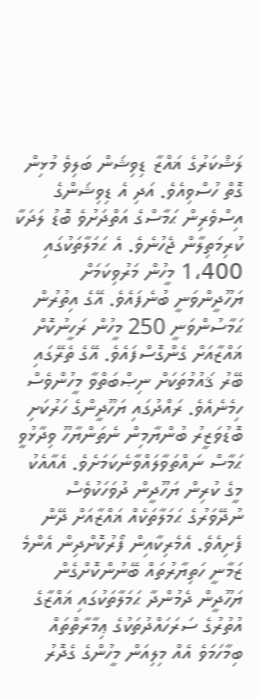ލަޝްކަރުގެ ޣައްޒާ ޑިވިޝަން ބަލިވެ މުޅިން ގޮތް ހުސްވިއެވެ. އަދި އެ ޑިވިޝަންގެ އިސްވެރިން ޙަމާސްގެ އަތްދަށުވެ ބޮޑު ލަދަކާ ކުރިމަތިލާން ޖެހުނެވެ. އެ ޙަމަލާތަކުގައި 1،400 މީހުން މަރުވިކަމަށް ޔަހޫދީންވަނީ ބުނެފައެވެ. އޭގެ އިތުރުން ޙަމާސުންވަނީ 250 މީހުން ރަހީނުކޮށް ޣައްޒާއަށް ގެންގޮސްފައެވެ. އޭގެ ތެރޭގައި ބޭރު ޤައުމުތަކަށް ނިޞްބަތްވާ މީހުންވެސް ހިމެނެއެވެ. ރައްދުގައި ޔަހޫދީންގެ ހަރުކަށި ބޮޑުވަޒީރު ބުންޔާމިން ނެތަންޔާހޫ ވިދާޅުވީ ޙަމާސް ނައްތަވާލައްވާނެކަމަށެވެ. އެއާއެކު މީގެ ކުރިން ޔަހޫދީން ދުވަހަކުވެސް ނުދޭވަރުގެ ޙަމަލާތަކެއް ޣައްޒާއަށް ދޭން ފެށިއެވެ. އެމެރިކާއިން ފޯރުކޮށްދިން އެންމެ ޒަމާނީ ހަތިޔާރުތައް ބޭނުންކޮށްގެން ޔަހޫދީން ދެމުންދާ ޙަމަލާތަކުގައި ޣައްޒާގެ އުތުރުގެ ސަރަހައްދުތަކުގެ ޢިމާރާތްތައް ބިމާހަމަވެ އެއް މިލިއަން މީހުންގެ ގެދޮރު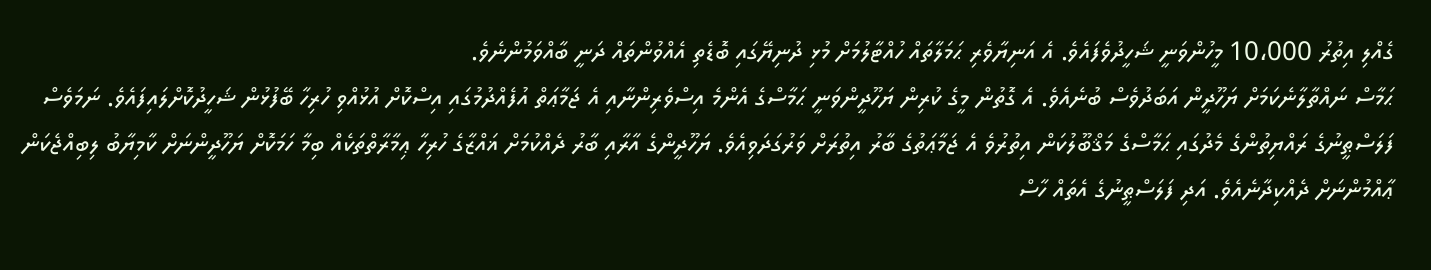ގެއްލި އިތުރު 10،000 މީހުންވަނީ ޝަހީދުވެފައެވެ. އެ އަނިޔާވެރި ޙަމަލާތައް ހުއްޓާލުމަށް މުޅި ދުނިޔޭގައި ބޮޑެތި އެއްވުންތައް ދަނީ ބާއްވަމުންނެވެ.
ޙަމާސް ނައްތާލާނެކަމަށް ޔަހޫދީން އަބަދުވެސް ބުނެއެވެ. އެ ގޮތުން މީގެ ކުރިން ޔަހޫދީންވަނީ ޙަމާސްގެ އެންމެ އިސްވެރިންނާއި އެ ޖަމާޢަތް އުފެއްދުމުގައި އިސްކޮށް އުޅުއްވި ހުރިހާ ބޭފުޅުން ޝަހީދުކޮށްލައިފައެވެ. ނަމަވެސް ފަލަސްޠީނުގެ ރައްޔިތުންގެ މެދުގައި ޙަމާސްގެ މަޤްބޫލުކަން އިތުރުވެ އެ ޖަމާޢަތުގެ ބާރު އިތުރަށް ވަރުގަދަވިއެވެ. ޔަހޫދީންގެ އާރާއި ބާރު ދެއްކުމަށް ޣައްޒާގެ ހުރިހާ ޢިމާރާތްތަކެއް ބިމާ ހަމަކޮށް ޔަހޫދީންނަށް ކާމިޔާބު ލިބިއްޖެކަން ޢާއްމުންނަށް ދެއްކިދާނެއެވެ. އަދި ފަލަސްޠީނުގެ އެތައް ހާސް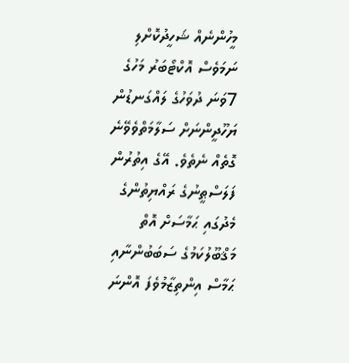މީހުންނެއް ޝަހީދުކޮށްލި ނަމަވެސް އޮކްޓޯބަރު މަހުގެ 7ވަނަ ދުވަހުގެ ލައްގަނޑުން ޔަހޫދީންނަށް ސަލާމަތްވެވޭނެ ގޮތެއް ނެތެވެ. އޭގެ އިތުރުން ފަލަސްޠީނުގެ ރައްޔިތުންގެ މެދުގައި ޙަމާސަށް އޮތް މަޤްބޫލުކަމުގެ ސަބަބުންނާއި ޙަމާސް އިންތިޒާމުވެފަ އޮންނަ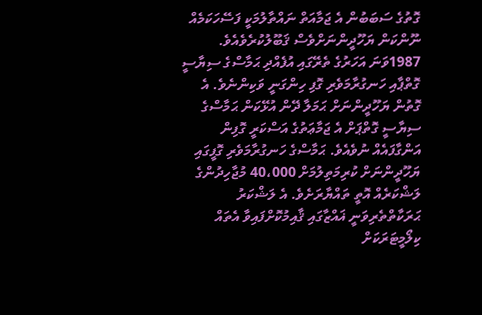ގޮތުގެ ސަބަބުން އެ ޖަމާއަތް ނައްތާލުމަކީ ފަސޭހަކަމެއް ނޫންކަން ޔަހޫދީންނަށްވެސް ޤަބޫލުކުރެވެއެވެ.
1987ވަނަ އަހަރުގެ ތެރޭގައި އުފެއްދި ޙަމާސްގެ ސިޔާސީ ގޮތްޕާއި ހަނގުރާމަވެރި ގޮފި ހިންގަނީ ވަކިންނެވެ. އެ ގޮތުން ޔަހޫދީންނަށް ޙަމަލާ ދޭން އުޅޭކަން ޙަމާސްގެ ސިޔާސީ ގޮތްޕަށް އެ ޖަމާޢަތުގެ އަސްކަރީ ގޮފިން އަންގާފައެއް ނުވެއެވެ. ޙަމާސްގެ ހަނގުރާމަވެރި ގޮފީގައި ޔަހޫދީންނަށް ކުރިމަތިލުމަށް 40،000 މުޖާހިދުންގެ ލަޝްކަރެއް އޮތީ ތައްޔާރަށެވެ. އެ ލަޝްކަރު ޙަރަކާތްތެރިވަނީ ޣައްޒާގައި ޤާއިމުކޮށްފައިވާ އެތައް ކިލޯމީޓަރަކަށް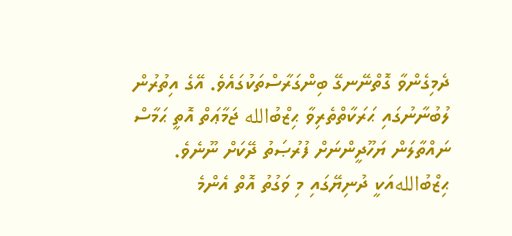ދެމިގެންވާ ގޮތްނޭނގޭ ބިންގަރާސްތަކުގައެވެ. އޭގެ އިތުރުން ލުބުނާނުގައި ޙަރަކާތްތެރިވާ ޙިޒްބުالله ޖަމާޢަތް އޮތީ ޙަމާސް ނައްތާލަން ޔަހޫދީންނަށް ފުރުޞަތު ދޭކަށް ނޫނެވެ. ޙިޒްބުاللهއަކީ ދުނިޔޭގައި މި ވަގުތު އޮތް އެންމެ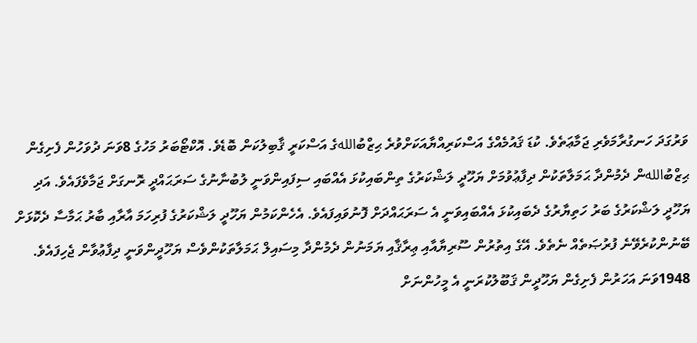ވަރުގަދަ ހަނގުރާމަވެރި ޖަމާޢަތެވެ. ކުޑަ ޤައުމެއްގެ އަސްކަރިއްޔާއަކަށްވުރެ ޙިޒްބުاللهގެ އަސްކަރީ ޤާބިލުކަން ބޮޑެވެ. އޮކްޓޯބަރު މަހުގެ 8ވަނަ ދުވަހުން ފެށިގެން ޙިޒްބުاللهން ދެމުންދާ ޙަމަލާތަކުން ދިފާޢުވުމަށް ޔަހޫދީ ލަޝްކަރުގެ ތިންބައިކުޅަ އެއްބައި ސިފައިންވަނީ ލުބުނާނުގެ ސަރަޙައްދީ ރޮނގަށް ޖަމާވެފައެވެ. އަދި ޔަހޫދީ ލަޝްކަރުގެ ބަރު ހަތިޔާރުގެ ދެބައިކުޅަ އެއްބައިވަނީ އެ ސަރަޙައްދަށް ފޮނުވައިފައެވެ. އެހެންކަމުން ޔަހޫދީ ލަޝްކަރުގެ ފުރިހަމަ އާރާއި ބާރު ޙަމާސާ ދެކޮޅަށް ބޭނުންކުރެވޭނެ ފުރުޞަތެއް ނެތެވެ. އޭގެ އިތުރުން ސޫރިޔާއާއި ޢިރާޤާއި ޔަމަނުން ދެމުންދާ މިސައިލް ޙަމަލާތަކުންވެސް ޔަހޫދީންވަނީ ދިފާޢުވާން ޖެހިފައެވެ.
1948ވަނަ އަހަރުން ފެށިގެން ޔަހޫދީން ޤަބޫލުކުރަނީ އެ މީހުންނަށް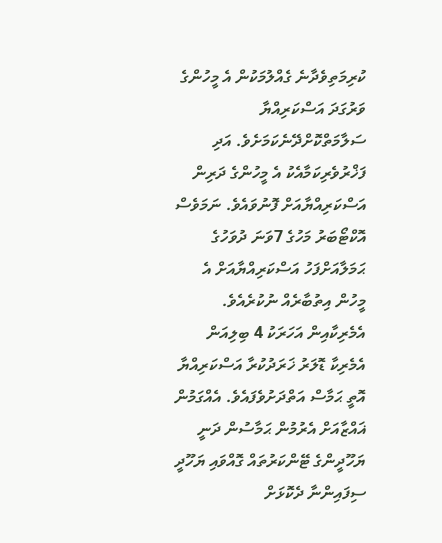ކުރިމަތިވެދާނެ ގެއްލުމަކުން އެ މީހުންގެ ވަރުގަދަ އަސްކަރިއްޔާ ސަލާމަތްކޮށްދޭނެކަމަށެވެ. އަދި ފަޚްރުވެރިކަމާއެކު އެ މީހުންގެ ދަރިން އަސްކަރިއްޔާއަށް ފޮނުވައެވެ. ނަމަވެސް އޮކްޓޯބަރު މަހުގެ 7ވަނަ ދުވަހުގެ ޙަމަލާއަށްފަހު އަސްކަރިއްޔާއަށް އެ މީހުން އިތުބާރެއް ނުކުރެއެވެ. އެމެރިކާއިން އަހަރަކު 4 ބިލިއަން އެމެރިކާ ޑޮލަރު ޚަރަދުކުރާ އަސްކަރިއްޔާ އޮތީ ޙަމާސް އަތްދަށުވެފައެވެ. އެއްގަމުން ޣައްޒާއަށް އެރުމުން ޙަމާސުން ދަނީ ޔަހޫދީންގެ ޓޭންކަރުތައް ގޮއްވައި ޔަހޫދީ ސިފައިންނާ ދެކޮޅަށް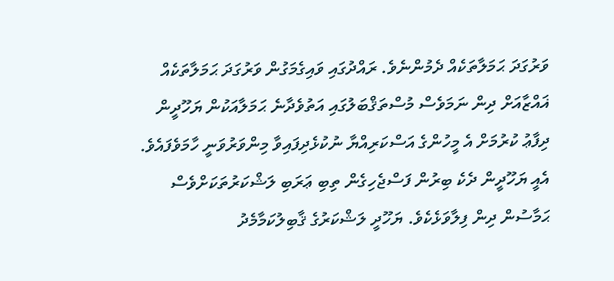ވަރުގަދަ ޙަމަލާތަކެއް ދެމުންނެވެ. ރައްދުގައި ވައިގެމަގުން ވަރުގަދަ ޙަމަލާތަކެއް ޣައްޒާއަށް ދިން ނަމަވެސް މުސްތަޤްބަލުގައި އަތުވެދާނެ ޙަމަލާއަކުން ޔަހޫދީން ދިފާޢު ކުރުމަށް އެ މީހުންގެ އަސްކަރިއްޔާ ނުކުޅެދިފައިވާ މިންވަރުވަނީ ހާމަވެފައެވެ. އެއީ ޔަހޫދީން ދެކެ ބިރުން ފަސްޖެހިގެން ތިބި ޢަރަބި ލަޝްކަރުތަކަށްވެސް ޙަމާސުން ދިން ފިލާވަޅެކެވެ. ޔަހޫދީ ލަޝްކަރުގެ ޤާބިލުކަމާމެދު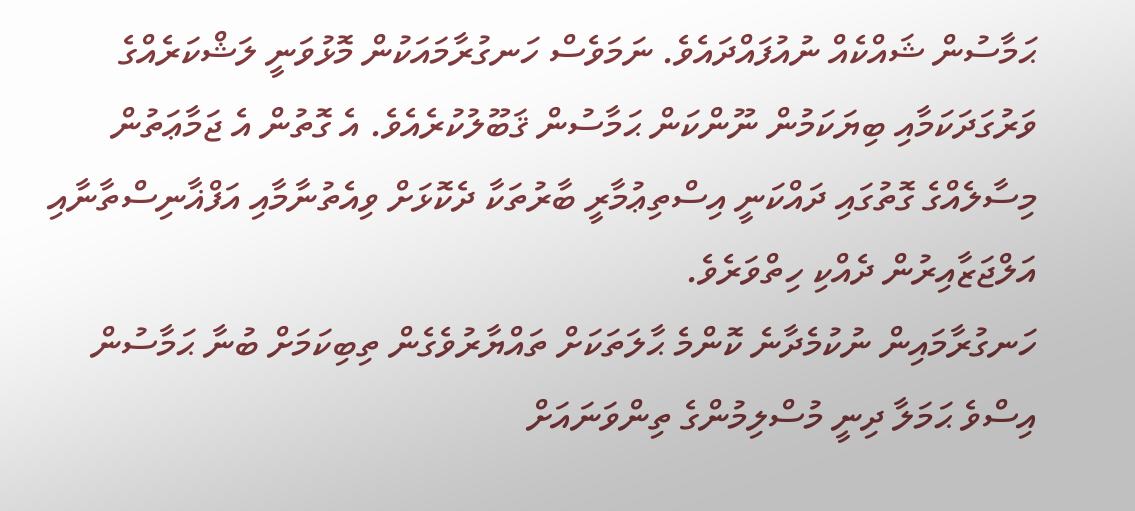ޙަމާސުން ޝައްކެއް ނުއުފައްދައެވެ. ނަމަވެސް ހަނގުރާމައަކުން މޮޅުވަނީ ލަޝްކަރެއްގެ ވަރުގަދަކަމާއި ބިޔަކަމުން ނޫންކަން ޙަމާސުން ޤަބޫލުކުރެއެވެ. އެ ގޮތުން އެ ޖަމާޢަތުން މިސާލެއްގެ ގޮތުގައި ދައްކަނީ އިސްތިޢުމާރީ ބާރުތަކާ ދެކޮޅަށް ވިއެތުނާމާއި އަފްޣާނިސްތާނާއި އަލްޖަޒާއިރުން ދެއްކި ހިތްވަރެވެ.
ހަނގުރާމައިން ނުކުމެދާނެ ކޮންމެ ޙާލަތަކަށް ތައްޔާރުވެގެން ތިބިކަމަށް ބުނާ ޙަމާސުން އިސްވެ ޙަމަލާ ދިނީ މުސްލިމުންގެ ތިންވަނައަށް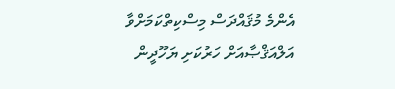އެންމެ މުޤައްދަސް މިސްކިތްކަމަށްވާ އަލްއަޤްޞާއަށް ހަރުކަށި ޔަހޫދީން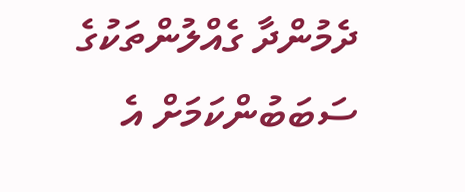ދެމުންދާ ގެއްލުންތަކުގެ ސަބަބުންކަމަށް އެ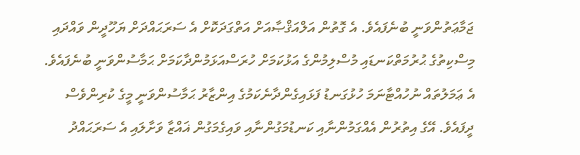ޖަމާޢަތުންވަނީ ބުނެފައެވެ. އެ ގޮތުން އަލްއަޤްޞާއަށް އަތްގަދަކޮށް އެ ސަރަޙައްދަށް ޔަހޫދީން ވައްދައި މިސްކިތުގެ ޙުރުމަތްކަނޑައި މުސްލިމުންގެ އަޅުކަމަށް ހުރަސްއަޅަމުންދާކަމަށް ޙަމާސުންވަނީ ބުނެފައެވެ. އެ ޢަމަލުތައް ނުހުއްޓާނަމަ ހުޅުގަނޑު ފަޅައިގެންދާނެކަމުގެ އިންޒާރު ޙަމާސުންވަނީ މީގެ ކުރިންވެސް ދީފައެވެ. އޭގެ އިތުރުން އެއްގަމުންނާއި ކަނޑުމަގުންނާއި ވައިގެމަގުން ޣައްޒާ ވަށާލައި އެ ސަރަޙައްދު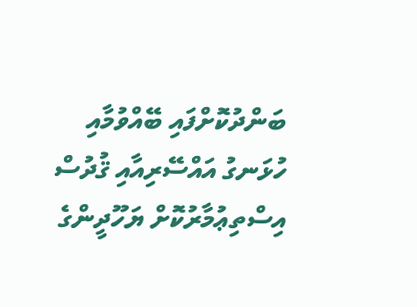ބަންދުކޮށްފައި ބޭއްވުމާއި ހުޅަނގު އައްސޭރިއާއި ޤުދުސް އިސްތިޢުމާރުކޮށް ޔަހޫދީންގެ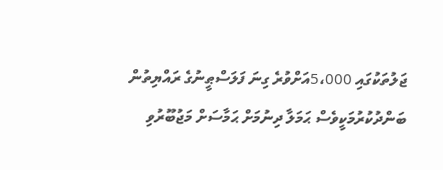ޖަލުތަކުގައި 5،000އަށްވުރެ ގިނަ ފަލަސްޠީނުގެ ރައްޔިތުން ބަންދުކުރުމަކީވެސް ޙަމަލާ ދިނުމަށް ޙަމާސަށް މަޖުބޫރުވި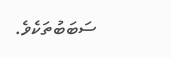ސަބަބުތަކެވެ.